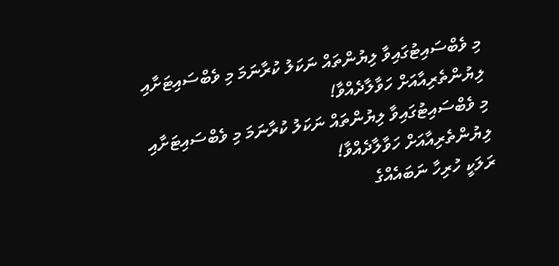މި ވެބްސައިޓުގައިވާ ލިޔުންތައް ނަކަލު ކުރާނަމަ މި ވެބްސައިޓަށާއި ލިޔުންތެރިއާއަށް ހަވާލާދެއްވާ!
މި ވެބްސައިޓުގައިވާ ލިޔުންތައް ނަކަލު ކުރާނަމަ މި ވެބްސައިޓަށާއި ލިޔުންތެރިއާއަށް ހަވާލާދެއްވާ!
ރަލަކީ ހުރިހާ ނަބައެއްގެ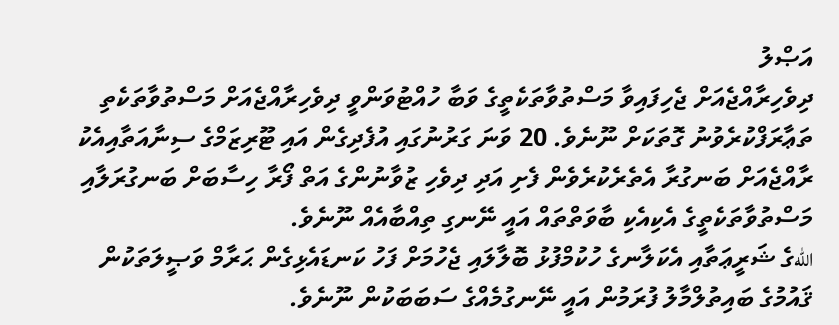އަޞްލު
ދިވެހިރާއްޖެއަށް ޖެހިފައިވާ މަސްތުވާތަކެތީގެ ވަބާ ހުއްޓުވަންވީ ދިވެހިރާއްޖެއަށް މަސްތުވާތަކެތި ތަޢާރަފްކުރެވުނު ގޮތަކަށް ނޫނެވެ. 20 ވަނަ ގަރުނުގައި އުފެދިގެން އައި ޓޫރިޒަމްގެ ސިނާއަތާއިއެކު ރާއްޖެއަށް ބަނގުރާ އެތެރެކުރެވެން ފެށި އަދި ދިވެހި ޒުވާނުންގެ އަތް ފޯރާ ހިސާބަށް ބަނގުރަލާއި މަސްތުވާތަކެތީގެ އެކިއެކި ބާވަތްތައް އައީ ނޭނގި ތިއްބާއެއް ނޫނެވެ.
اللهގެ ޝަރީޢަތާއި އެކަލާނގެ ހުކުމްފުޅު ބޮލާލައި ޖެހުމަށް ފަހު ކަނޑައެޅިގެން ޙަރާމް ވަޞީލަތަކުން ޤައުމުގެ ބައިތުލްމާލު ފުރަމުން އައީ ނޭނގުމެއްގެ ސަބަބަކުން ނޫނެވެ.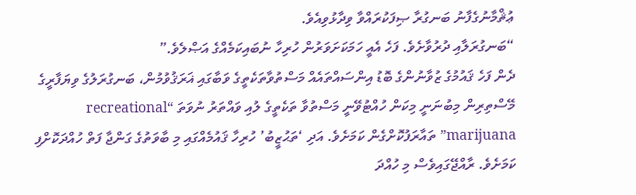ޢުޘްމާނުގެފާނު ބަނގުރާ ޞިފަކުރައްވާ ވިދާޅުވިއެވެ.
“ބަނގުރަލާއި ދުރުވާށެވެ. ފަހެ އެއީ ހަމަކަށަވަރުން ހުރިހާ ނުބައިކަމެއްގެ އަޞްލެވެ.”
ދެން ފަހެ ޤައުމުގެ ޒުވާނުންގެ ބޮޑު އިންސައްތައެއް މަސްތުވާތަކެތީގެ ވަބާގައި ޣަރަޤުވުމުން، ބަނގުރަލުގެ ވިޔަފާރީގެ މޭސްތިރިން މިބުނަނީ މިކަން ހުއްޓުވޭނީ މަސްތުވާ ތަކެތީގެ ލުއި ވައްތަރު ނުވަތަ “recreational marijuana” ތައާރަފުކޮށްގެން ކަމަށެވެ. އަދި ‘ތަޙުޒީބު’ ހުރިހާ ޤައުމެއްގައި މި ބާވަތުގެ ގަންޖާ ފަތް ހުއްދަކޮށްފި ކަމަށެވެ. ރާއްޖޭގައިވެސް މި ހުއްދަ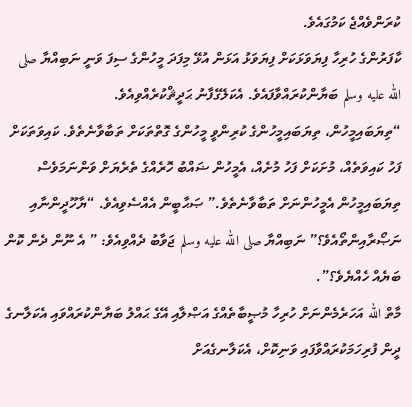ކުރަންވެއްޖެ ކަމުގައެވެ.
ކާފަރުންގެ ހުރިހާ ފިޔަވަޅަކަށް ފިޔަވަޅު އަޅަން އުޅޭ މިފަދަ މީހުންގެ ސިފަ ވަނީ ނަބިއްޔާ صلى الله عليه وسلم ބަޔާންކުރައްވާފައެވެ. އެކަލޭގެފާނު ޙަދީޘްކުރެއްވިއެވެ.
“ތިޔަބައިމީހުން، ތިޔަބައިމީހުންގެ ކުރިންވީ މީހުންގެ ގޮތްތަކަށް ތަބާވާނެތެވެ. ކައިވަތަކަށް ފަހު ކައިވަތެއް، މުށަކަށް ފަހު މުށެއް، އެމީހުން ޟައްބު ހޮރެއްގެ ތެރެޔަށް ވަންނަމަވެސް ތިޔަބައިމީހުން އެމީހުންނަށް ތަބާވާނެތެވެ.” ޞަޙާބީން އެއްސެވިއެވެ. “ޔާހޫދީންނާއި ނަޞޯރާއިންތޯއެވެ؟” ނަބިއްޔާ صلى الله عليه وسلم ޖަވާބު ދެއްވިއެވެ: ” އެ ނޫން ދެން ކޮން ބަޔެއް ހެއްޔެވެ؟”.
މާތް الله އަހަރެމެންނަށް ހުރިހާ މުޞީބާތެއްގެ އަޞްލާއި އޭގެ ޙައްލު ބަޔާންކުރައްވައި އެކަލާނގެ ދީން ފުރިހަމަކުރައްވާފައި ވަނިކޮށް، އެކަލާނގެއަށް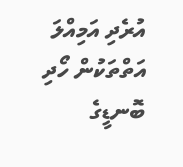އުރެދި އަމިއްލަ އަތްތަކުން ހޯދި ބޮނޑީގެ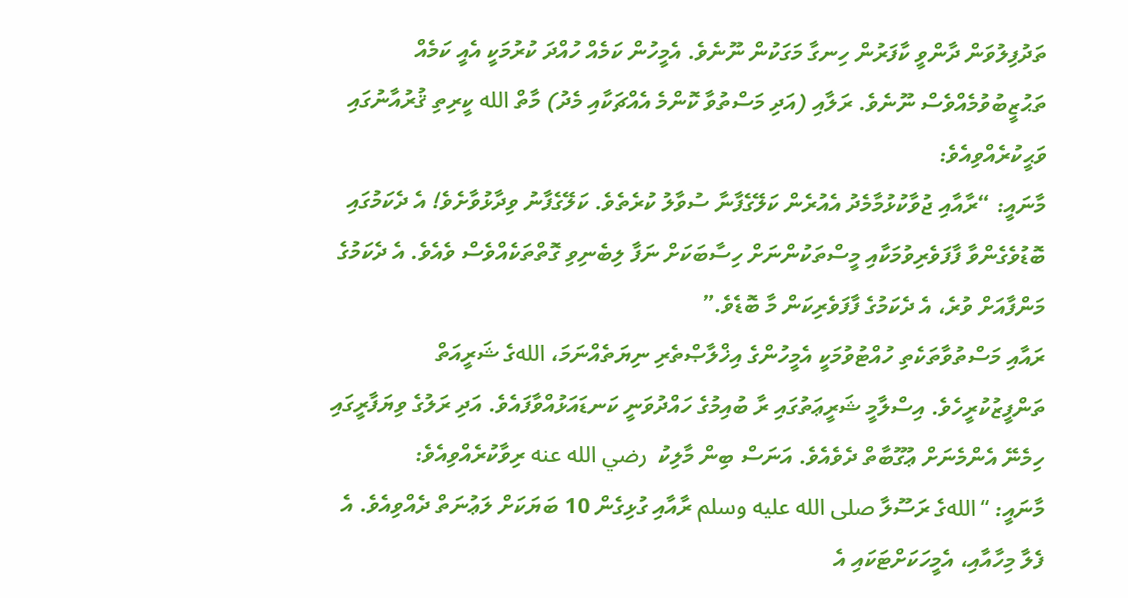ތަދުފިލުވަން ދާންވީ ކާފަރުން ހިނގާ މަގަކުން ނޫނެވެ. އެމީހުން ކަމެއް ހުއްދަ ކުރުމަކީ އެއީ ކަމެއް ތަޙުޒީބުވުމެއްވެސް ނޫނެވެ. ރަލާއި (އަދި މަސްތުވާ ކޮންމެ އެއްޗަކާއި މެދު) މާތް الله ކީރިތި ޤުރުއާނުގައި ވަޙީކުރެއްވިއެވެ:
މާނައީ: “ރާއާއި ޖުވާކުޅުމާމެދު އެއުރެން ކަލޭގެފާނާ ސުވާލު ކުރެތެވެ. ކަލޭގެފާނު ވިދާޅުވާށެވެ! އެ ދެކަމުގައި ބޮޑުވެގެންވާ ފާފަވެރިވުމަކާއި މީސްތަކުންނަށް ހިސާބަކަށް ނަފާ ލިބެނިވި ގޮތްތަކެއްވެސް ވެއެވެ. އެ ދެކަމުގެ މަންފާއަށް ވުރެ، އެ ދެކަމުގެ ފާފަވެރިކަން މާ ބޮޑެވެ.”
ރައާއި މަސްތުވާތަކެތި ހުއްޓުވުމަކީ އެމީހުންގެ އިޚްލާޞްތެރި ނިޔަތެއްނަމަ، اللهގެ ޝަރީއަތް ތަންފީޒުކުރީހެވެ. އިސްލާމީ ޝަރީޢަތުގައި ރާ ބުއިމުގެ ހައްދުވަނީ ކަނޑައަޅުއްވާފައެވެ. އަދި ރަލުގެ ވިޔަފާރީގައި ހިމެނޭ އެންމެނަށް ޢުގޫބާތް ދެވެއެވެ. އަނަސް ބިން މާލިކު  رضي الله عنه ރިވާކުރެއްވިއެވެ:
މާނައީ: “اللهގެ ރަސޫލާ صلى الله عليه وسلم ރާއާއި ގުޅިގެން 10 ބަޔަކަށް ލަޢުނަތް ދެއްވިއެވެ. އެ ފެލާ މިހާއާއި، އެމީހަކަށްޓަކައި އެ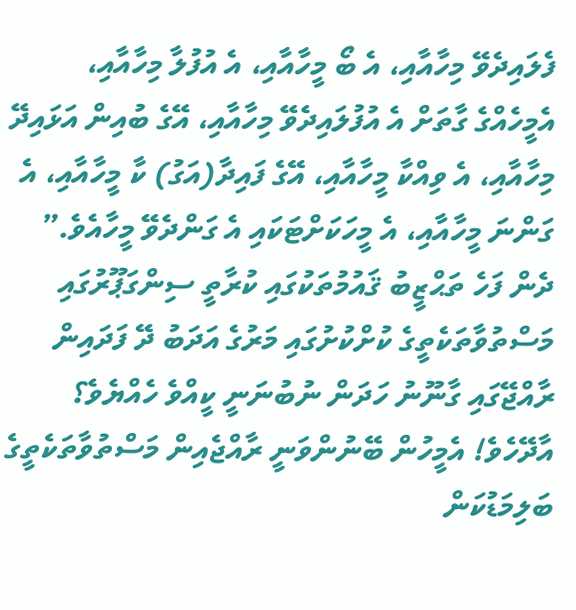ފެލައިދެވޭ މިހާއާއި، އެ ބޯ މީހާއާއި، އެ އުފުލާ މިހާއާއި، އެމީހެއްގެ ގާތަށް އެ އުފުލައިދެވޭ މިހާއާއި، އޭގެ ބުއިން އަޅައިދޭ މިހާއާއި، އެ ވިއްކާ މީހާއާއި، އޭގެ ފައިދާ(އަގު) ކާ މީހާއާއި، އެ ގަންނަ މީހާއާއި، އެ މީހަކަށްޓަކައި އެ ގަންދެވޭ މީހާއެވެ.”
ދެން ފަހެ ތަޙްޒީބު ޤައުމުތަކުގައި ކުރާތީ ސިންގަޕޫރުގައި މަސްތުވާތަކެތީގެ ކުށްކުށުގައި މަރުގެ އަދަބު ދޭ ފަދައިން ރާއްޖޭގައި ގާނޫނު ހަދަން ނުބުނަނީ ކީއްވެ ހެއްޔެވެ؟
އާދޭހެވެ! އެމީހުން ބޭނުންވަނީ ރާއްޖެއިން މަސްތުވާތަކެތީގެ ބަލިމަޑުކަން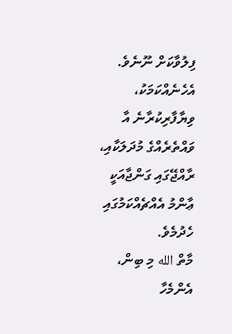ފިލުވާކަށް ނޫނެވެ. އެހެނެއްކަމަކު، ވިޔާފާރިކުރާނެ އާ ވައްތެރެއްގެ މުދަލަކާއި، ރާއްޖޭގައި ގަންޖާއަކީ ޢާންމު އެއްޗެއްކަމުގައި ހެދުމެވެ.
މާތް الله މި ބިން، އެންމެހާ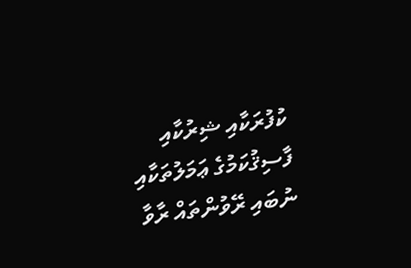ކުފުރަކާއި ޝިރުކާއި ފާސިޤުކަމުގެ ޢަމަލުތަކާއި ނުބައި ރޭވުންތައް ރާވާ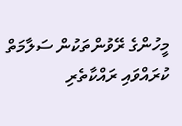މީހުންގެ ރޭވުންތަކުން ސަލާމަތް ކުރައްވައި ރައްކާތެރި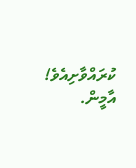ކުރައްވާށިއެވެ! އާމީން.